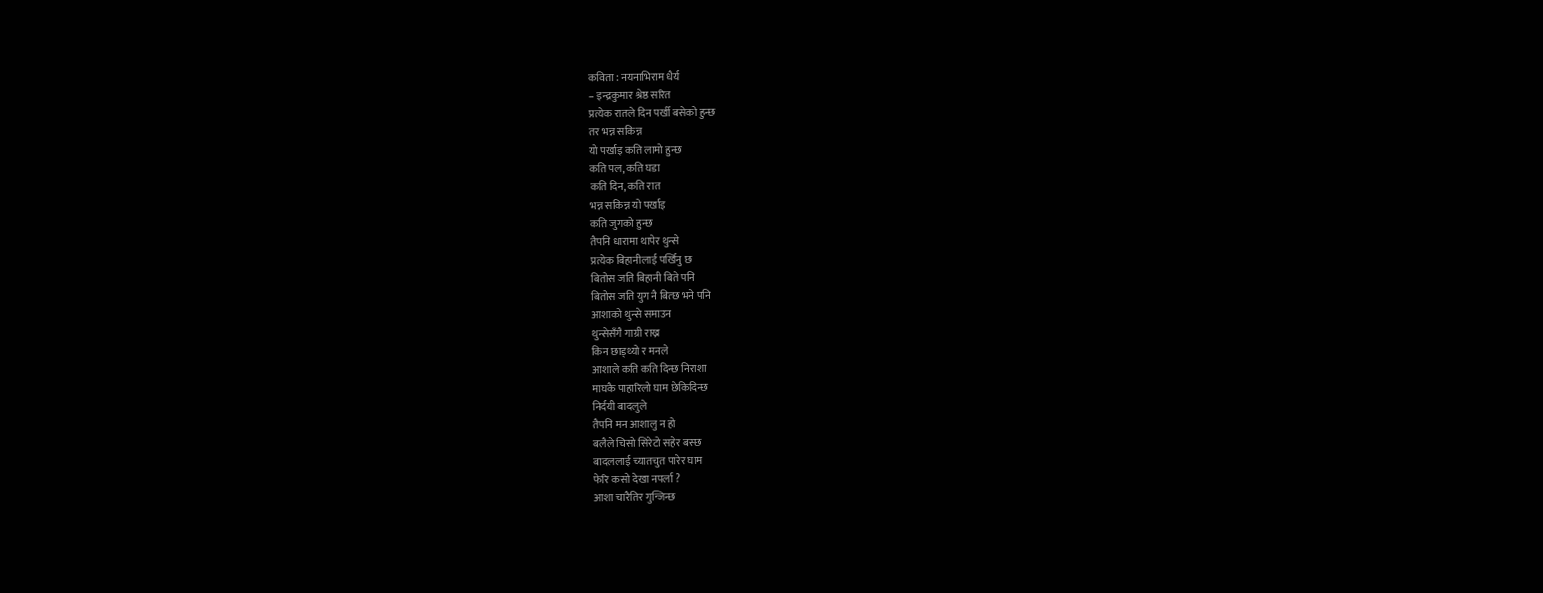कविता : नयनाभिराम धैर्य
– इन्द्रकुमार श्रेष्ठ सरित
प्रत्येक रातले दिन पर्खी बसेको हुन्छ
तर भन्न सकिन्न
यो पर्खाइ कति लामो हुन्छ
कति पल, कति घडा
कति दिन, कति रात
भन्न सकिन्न यो पर्खाइ
कति जुगको हुन्छ
तैपनि धारामा थापेर थुन्से
प्रत्येक बिहानीलाई पर्खिनु छ
बितोस जति बिहानी बिते पनि
बितोस जति युग नै बित्छ भने पनि
आशाको थुन्से समाउन
थुन्सेसँगै गाग्री राख्न
किन छाड्थ्यो र मनले
आशाले कति कति दिन्छ निराशा
माघकै पाहारिलो घाम छेकिदिन्छ
निर्दयी बादलुले
तैपनि मन आशालु न हो
बलैले चिसो सिरेटो सहेर बस्छ
बादललाई च्यातचुत पारेर घाम
फेरि कसो देखा नपर्ला ?
आशा चारैतिर गुन्जिन्छ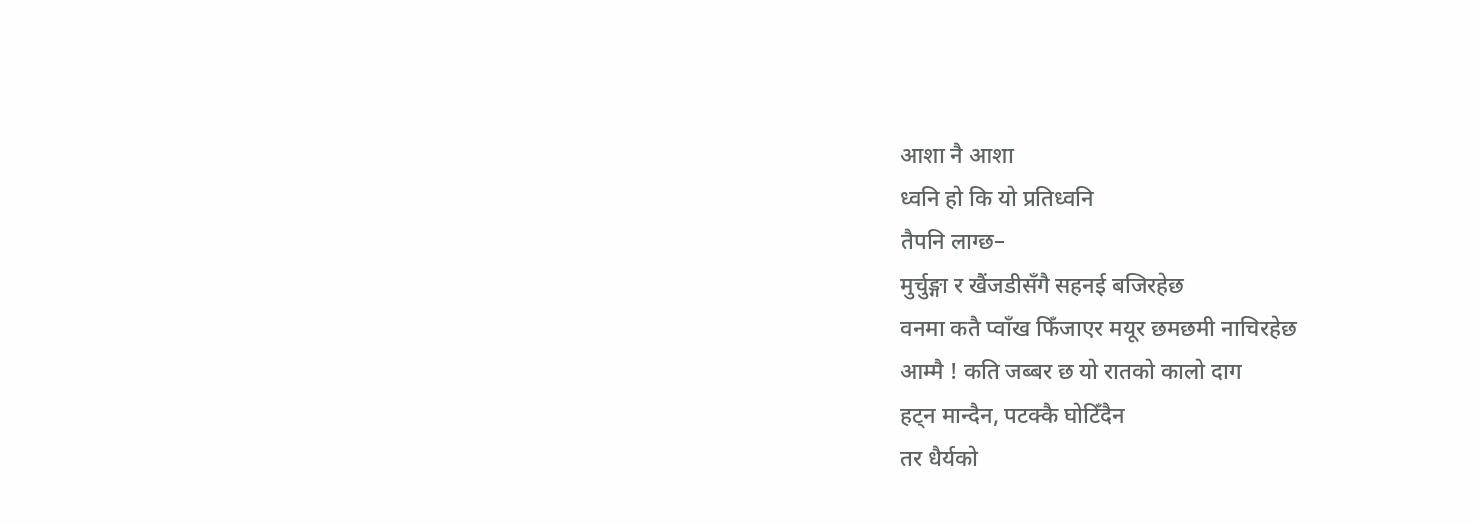आशा नै आशा
ध्वनि हो कि यो प्रतिध्वनि
तैपनि लाग्छ–
मुर्चुङ्गा र खैंजडीसँगै सहनई बजिरहेछ
वनमा कतै प्वाँख फिँजाएर मयूर छमछमी नाचिरहेछ
आम्मै ! कति जब्बर छ यो रातको कालो दाग
हट्न मान्दैन, पटक्कै घोटिँदैन
तर धैर्यको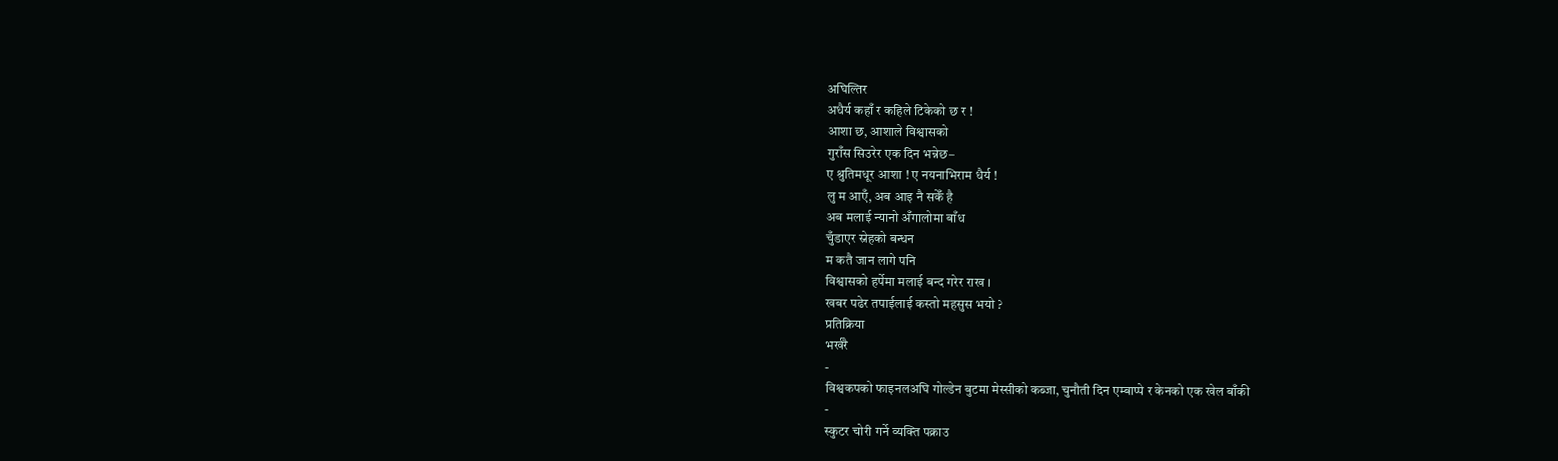अघिल्तिर
अधैर्य कहाँ र कहिले टिकेको छ र !
आशा छ, आशाले विश्वासको
गुराँस सिउरेर एक दिन भन्नेछ–
ए श्रुतिमधूर आशा ! ए नयनाभिराम धैर्य !
लु म आएँ, अब आइ नै सकेँ है
अब मलाई न्यानो अँगालोमा बाँध
चुँडाएर स्नेहको बन्धन
म कतै जान लागे पनि
विश्वासको हर्पेमा मलाई बन्द गरेर राख ।
खबर पढेर तपाईलाई कस्तो महसुस भयो ?
प्रतिक्रिया
भर्खरै
-
विश्वकपको फाइनलअघि गोल्डेन बुटमा मेस्सीको कब्जा, चुनौती दिन एम्बाप्पे र केनको एक खेल बाँकी
-
स्कुटर चोरी गर्ने व्यक्ति पक्राउ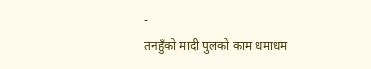-
तनहुँको मादी पुलको काम धमाधम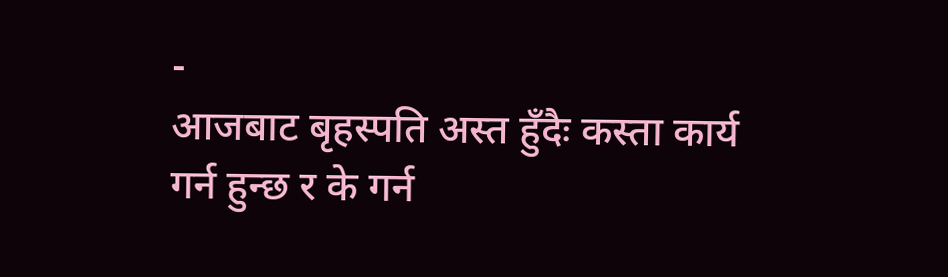-
आजबाट बृहस्पति अस्त हुँदैः कस्ता कार्य गर्न हुन्छ र के गर्न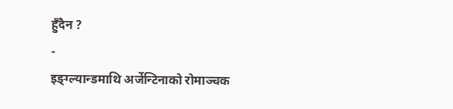हुँदैन ?
-
इङ्ग्ल्यान्डमाथि अर्जेन्टिनाको रोमाञ्चक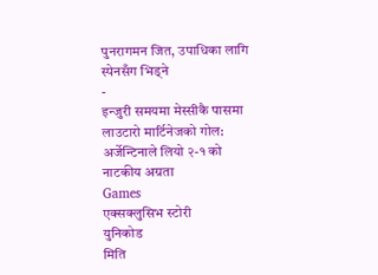पुनरागमन जित, उपाधिका लागि स्पेनसँग भिड्ने
-
इन्जुरी समयमा मेस्सीकै पासमा लाउटारो मार्टिनेजको गोल: अर्जेन्टिनाले लियो २-१ को नाटकीय अग्रता
Games
एक्सक्लुसिभ स्टोरी
युनिकोड
मिति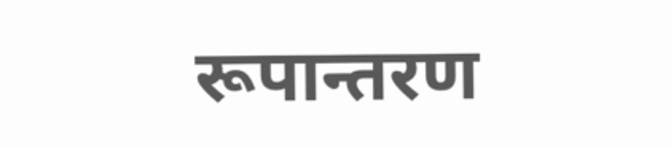रूपान्तरण